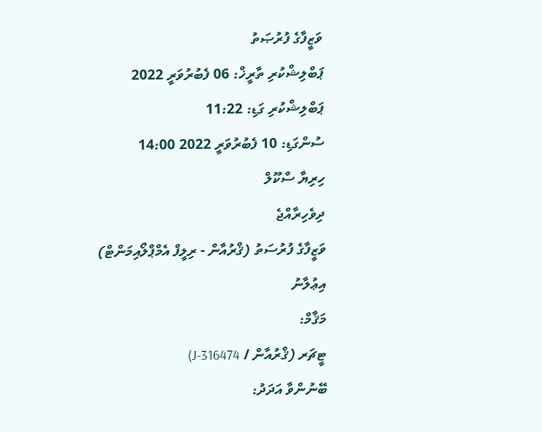ވަޒީފާގެ ފުރުޞަތު
ޕަބްލިޝްކުރި ތާރީޚް: 06 ފެބުރުވަރީ 2022
ޕަބްލިޝްކުރި ގަޑި: 11:22
ސުންގަޑި: 10 ފެބުރުވަރީ 2022 14:00
ހިރިޔާ ސްކޫލް
ދިވެހިރާއްޖެ
ވަޒީފާގެ ފުރުސަތު (ޤްރުއާން - ރިލީފް އެމްޕްލޯއިމަންޓް)
އިޢުލާނު
މަޤާމް:
ޓީޗަރ (ޤްރުއާން / J-316474)
ބޭނުންވާ އަދަދު: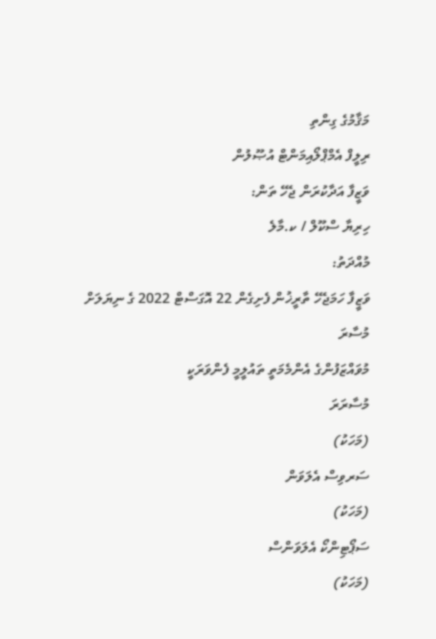މަޤާމުގެ ގިންތި
ރިލީފް އެމްޕްލޯއިމަންޓް އުޞޫލުން
ވަޒީފާ އަދާކުރަން ޖެހޭ ތަން:
ހިރިޔާ ސްކޫލް / ކ.މާލެ
މުއްދަތު:
ވަޒީފާ ހަމަޖެހޭ ތާރީޚުން ފެށިގެން 22 އޮގަސްޓް 2022 ގެ ނިޔަލަށް
މުސާރަ
މުވައްޒަފުންގެ އެންމެމަތީ ތައުލީމީ ފެންވަރަކީ
މުސާރަރަ
(މަހަކު)
ސަރވިސް އެލަވަން
(މަހަކު)
ސަޕޯޓިންކޯ އެލަވަންސް
(މަހަކު)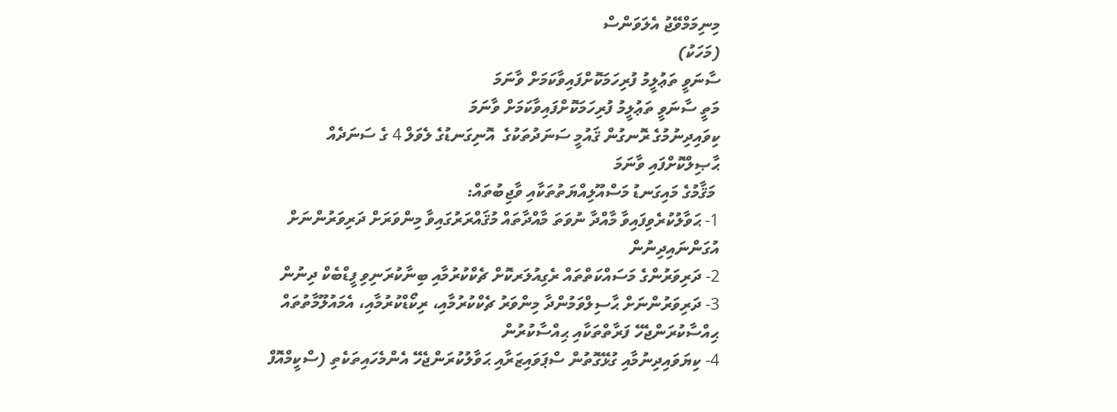މިނިމަމްވޭޖު އެލަވަންސް
(މަހަކު)
ސާނަވީ ތަޢުލީމު ފުރިހަމަކޮށްފައިވާކަމަށް ވާނަމަ
މަތީ ސާނަވީ ތަޢުލީމު ފުރިހަމަކޮށްފައިވާކަމަށް ވާނަމަ
ކިވައިދިނުމުގެ ރޮނގުން ޤައުމީ ސަނަދުތަކުގެ  އޮނިގަނޑުގެ ލެވަލް 4 ގެ ސަނަދެއް ޙާޞިލްކޮށްފައި ވާނަމަ
 މަޤާމުގެ މައިގަނޑު މަސްއޫލިއްޔަތުތަކާއި ވާޖިބުތައް:
1- ޙަވާލުކުރެވިފައިވާ މާއްދާ ނުވަތަ މާއްދާތައް މުޤައްރަރުގައިވާ މިންވަރަށް ދަރިވަރުންނަށް އުގަންނައިދިނުން
2- ދަރިވަރުންގެ މަސައްކަތްތައް ރެގިއުލަރކޮށް ޗެކްކުރުމާއި ބިނާކުރަނިވި ފީޑްބެކް ދިނުން
3- ދަރިވަރުންނަށް ޙާސިލްވަމުންދާ މިންވަރު ޗެކްކުރުމާއި، ރިކޯޑްކުރުމާއި، އެމައުލޫމާތުތައް ޙިއްސާކުރަންޖެހޭ ފަރާތްތަކާއި ޙިއްސާކުރުން
4- ކިޔަވައިދިނުމާއި ގުޅޭގޮތުން ސްޕަވައިޒަރާއި ޙަވާލުކުރަންޖެހޭ އެންމެހައިތަކެތި (ސްކީމްއޮފް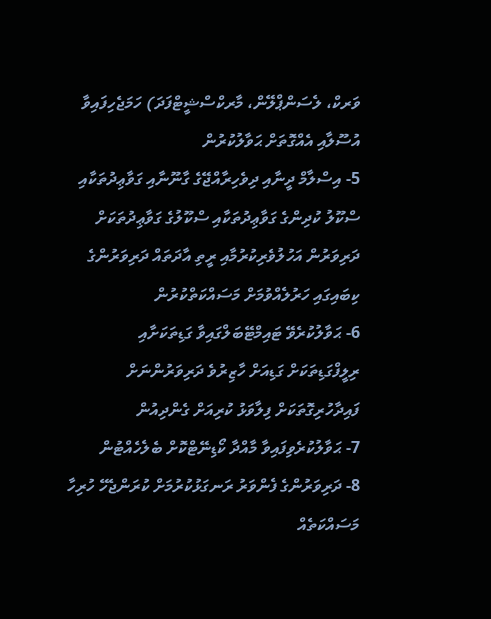ވަރކް، ލެސަންޕްލޭން، މާރކްސްޝީޓްފަދަ) ހަމަޖެހިފައިވާ އުސޫލާއި އެއްގޮތަށް ޙަވާލުކުރުން
5- އިސްލާމް ދީނާއި ދިވެހިރާއްޖޭގެ ގާނޫނާއި ގަވާޢިދުތަކާއި ސްކޫލު ކުދިންގެ ގަވާޢިދުތަކާއި ސްކޫލުގެ ގަވާޢިދުތަކަށް ދަރިވަރުން އަހުލުވެރިކުރުމާއި ރީތި އާދަތައް ދަރިވަރުންގެ ކިބައިގައި ހަރުލެއްވުމަށް މަސައްކަތްކުރުން
6- ޙަވާލުކުރެވޭ ޓައިމްޓޭބަލްގައިވާ ގަޑިތަކަށާއި ރިލީފްގަޑިތަކަށް ގަޑިއަށް ހާޒިރުވެ ދަރިވަރުންނަށް ފައިދާހުރިގޮތަކަށް ފިލާވަޅު ކުރިއަށް ގެންދިއުން
7- ޙަވާލުކުރެވިފައިވާ މާއްދާ ކޯޑިނޭޓްކޮށް ބެލެހެއްޓުން
8- ދަރިވަރުންގެ ފެންވަރު ރަނގަޅުކުރުމަށް ކުރަންޖެހޭ ހުރިހާ މަސައްކަތެއް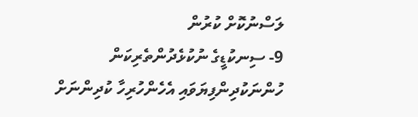ލަސްނުކޮށް ކުރުން
9- ސިނކުޑީގެ ނުކުޅެދުންތެރިކަން ހުންނަކުދިންފިޔަވައި އެހެންހުރިހާ ކުދިންނަށް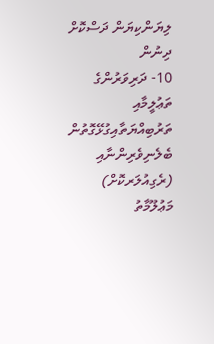ލިޔަންކިޔަން ދަސްކޮށް ދިނުން
10- ދަރިވަރުންގެ ތަޢުލީމާއި ތަރުބިއްޔަތާއިގުޅޭގޮތުން ބެލެނިވެރިންނާއި (ރެގިއުލަރކޮށް) މަޢުލޫމާތު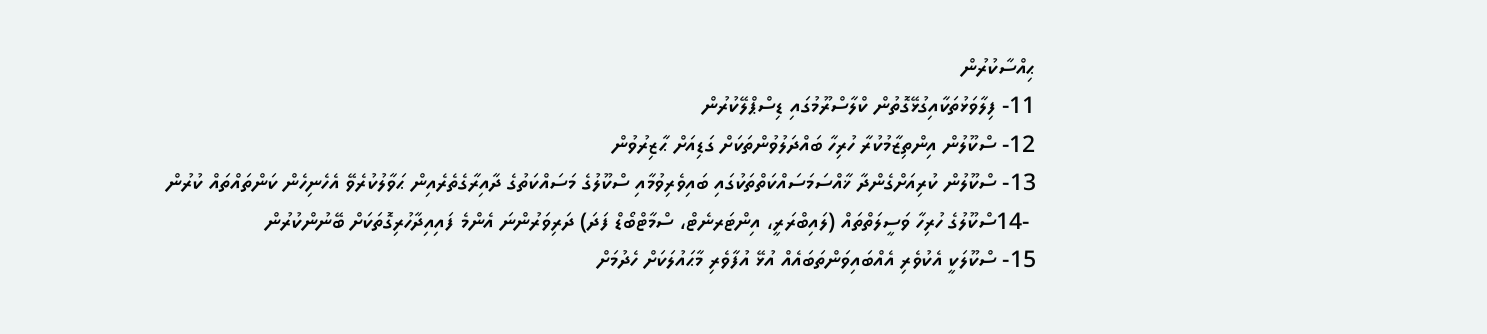ޙިއްސާކުރުން
11- ފިލާވަޅުތަކާއިގުޅޭގޮތުން ކްލާސްރޫމުގައި ޑިސްޕްލޭކުރުން
12- ސްކޫލުން އިންތިޒާމުކުރާ ހުރިހާ ބައްދަލުވުންތަކަށް ގަޑިއަށް ޙާޒިރުވުން
13- ސްކޫލުން ކުރިއަށްގެންދާ ޚާއްސަމަސައްކަތްތަކުގައި ބައިވެރިވުމާއި ސްކޫލުގެ މަސައްކަތުގެ ދާއިރާގެތެރެއިން ޙަވާލުކުރެވޭ އެހެނިހެން ކަންތައްތައް ކުރުން
 -14ސްކޫލުގެ ހުރިހާ ވަސީލަތްތައް (ލައިބްރަރީ، އިންޓަރނެޓް، ސްމާޓްބޯޑް ފަދަ) ދަރިވަރުންނަ އެންމެ ފައިއިދާހުރިގޮތަކަށް ބޭނުންކުރުން
15- ސްކޫލަކީ އެކުވެރި އެއްބައިވަންތަބައެއް އުޅޭ އުފާވެރި މާޙައުލަކަށް ހެދުމަށް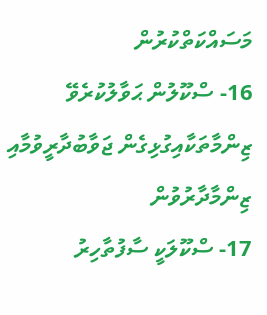މަސައްކަތްކުރުން
16- ސްކޫލުން ޙަވާލުކުރެވޭ ޒިންމާތަކާއިގުޅިގެން ޖަވާބުދާރީވުމާއި ޒިންމާދާރުވުން
17- ސްކޫލަކީ ސާފުތާހިރު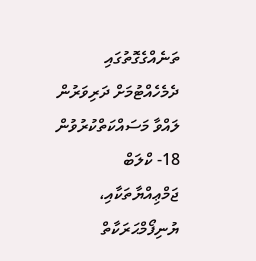ތަނެއްގެގޮތުގައި ދެމެހެއްޓުމަށް ދަރިވަރުން ލައްވާ މަސައްކަތްކުރުވުން
18- ކްލަބް ޖަމްޢިއްޔާތަކާއި، ޔުނިފޯމްޙަރަކާތް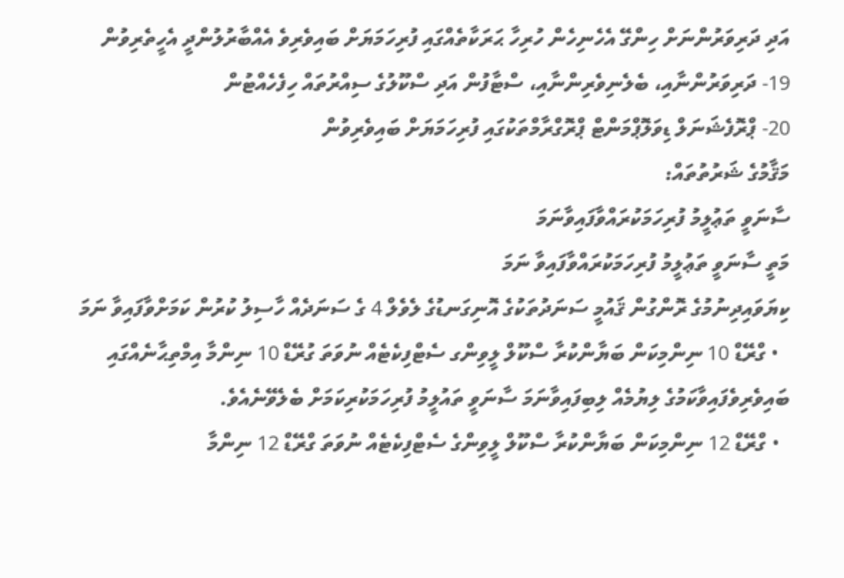އަދި ދަރިވަރުންނަށް ހިންގޭ އެހެނިހެން ހުރިހާ ޙަރަކާތެއްގައި ފުރިހަމަޔަށް ބައިވެރިވެ އެއްބާރުލުންދީ އެހީތެރިވުން
19- ދަރިވަރުންނާއި، ބެލެނިވެރިންނާއި، ސްޓާފުން އަދި ސްކޫލުގެ ސިއްރުތައް ހިފެހެއްޓުން
20- ޕްރޮފެޝަނަލް ޑިވަލޮޕްމަންޓް ޕްރޮގްރާމްތަކުގައި ފުރިހަމަޔަށް ބައިވެރިވުން
މަޤާމުގެ ޝަރުތުތައް:
ސާނަވީ ތަޢުލީމު ފުރިހަމަކުރައްވާފައިވާނަމަ
މަތީ ސާނަވީ ތަޢުލީމު ފުރިހަމަކުރައްވާފައިވާ ނަމަ
ކިޔަވައިދިނުމުގެ ރޮންގުން ޤައުމީ ސަނަދުތަކުގެ އޮނިގަނޑުގެ ލެވެލް 4 ގެ ސަނަދެއް ހާސިލު ކުރުން ކަމަށްވާފައިވާ ނަމަ
  • ގްރޭޑް 10 ނިންމިކަން ބަޔާންކުރާ ސްކޫލް ލީވިންގ ސެޓްފިކެޓެއް ނުވަތަ ގުރޭޑް 10 ނިންމާ އިމްތިޙާނެއްގައި ބައިވެރިވެފައިވާކަމުގެ ލިޔުމެއް ލިބިފައިވާނަމަ ސާނަވީ ތައުލީމު ފުރިހަމަކުރިކަމަށް ބެލެވޭނެއެވެ.
  • ގްރޭޑް 12 ނިންމިކަން ބަޔާންކުރާ ސްކޫލް ލީވިންގެ ސެޓްފިކެޓެއް ނުވަތަ ގްރޭޑް 12 ނިންމާ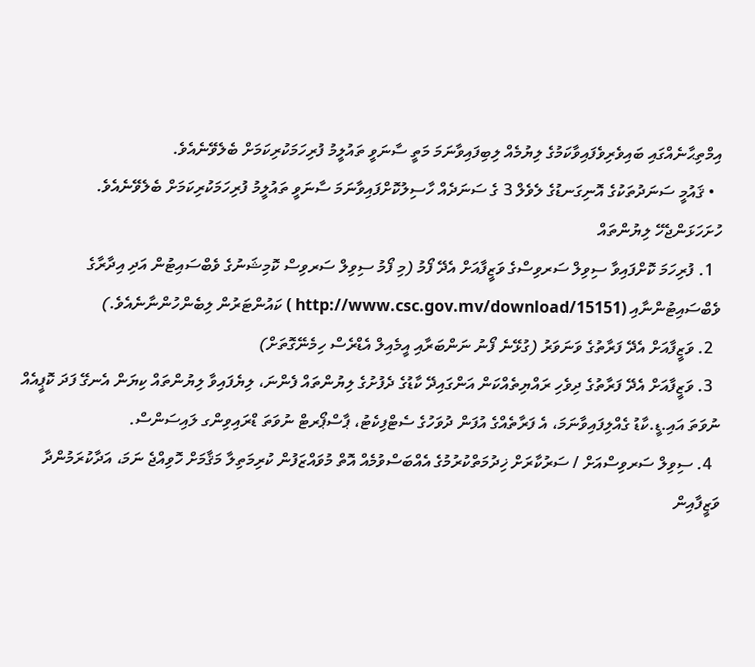އިމްތިޙާނެއްގައި ބައިވެރިވެފައިވާކަމުގެ ލިޔުމެއް ލިބިފައިވާނަމަ މަތީ ސާނަވީ ތައުލީމު ފުރިހަމަކުރިކަމަށް ބެލެވޭނެއެވެ.
  • ޤައުމީ ސަނަދުތަކުގެ އޮނިގަނޑުގެ ލެވެލް 3 ގެ ސަނަދެއް ހާސިލުކޮށްފައިވާނަމަ ސާނަވީ ތައުލީމު ފުރިހަމަކުރިކަމަށް ބެލެވޭނެއެވެ.
ހުށަހަޅަންޖެހޭ ލިޔުންތައް
  1. ފުރިހަމަ ކޮށްފައިވާ ސިވިލް ސަރވިސްގެ ވަޒީފާއަށް އެދޭ ފޯމު (މި ފޯމު ސިވިލް ސަރވިސް ކޮމިޝަނުގެ ވެބްސައިޓުން އަދި އިދާރާގެ ވެބްސައިޓުންނާއި (http://www.csc.gov.mv/download/15151 ) ކައުންޓަރުން ލިބެންހުންނާނެއެވެ.)
  2. ވަޒީފާއަށް އެދޭ ފަރާތުގެ ވަނަވަރު (ގުޅޭނެ ފޯނު ނަންބަރާއި އީމެއިލް އެޑްރެސް ހިމެނޭގޮތަށް)
  3. ވަޒީފާއަށް އެދޭ ފަރާތުގެ ދިވެހި ރައްޔިތެއްކަން އަންގައިދޭ ކާޑުގެ ދެފުށުގެ ލިޔުންތައް ފެންނަ، ލިޔެފައިވާ ލިޔުންތައް ކިޔަން އެނގޭ ފަދަ ކޮޕީއެއް ނުވަތަ އައި.ޑީ.ކާޑު ގެއްލިފައިވާނަމަ، އެ ފަރާތެއްގެ އުފަން ދުވަހުގެ ސެޓްފިކެޓު، ޕާސްޕޯރޓް ނުވަތަ ޑްރައިވިންގ ލައިސަންސް.
  4. ސިވިލް ސަރވިސްއަށް / ސަރުކާރަށް ޚިދުމަތްކުރުމުގެ އެއްބަސްވުމެއް އޮތް މުވައްޒަފުން ކުރިމަތިލާ މަޤާމަށް ހޮވިއްޖެ ނަމަ، އަދާކުރަމުންދާ ވަޒީފާއިން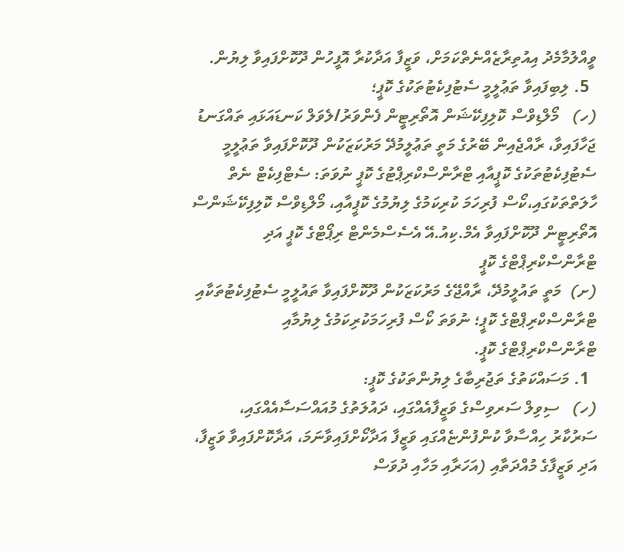ވީއްލުމާމެދު އިއުތިރާޒެއްނެތްކަމަށް، ވަޒީފާ އަދާކުރާ އޮފީހުން ދޫކޮށްފައިވާ ލިޔުން.
  5. ލިބިފައިވާ ތަޢުލީމީ ސެޓުފިކެޓުތަކުގެ ކޮޕީ؛
(ހ)   މޯލްޑިވްސް ކޮލިފިކޭޝަން އޮތޯރިޓީން ފެންވަރު/ލެވަލް ކަނޑައަޅައި ތައްގަނޑު ޖަހާފައިވާ، ރާއްޖެއިން ބޭރުގެ މަތީ ތަޢުލީމުދޭ މަރުކަޒަކުން ދޫކޮށްފައިވާ ތަޢުލީމީ ސެޓުފިކެޓުތަކުގެ ކޮޕީއާއި ޓްރާންސްކްރިޕްޓުގެ ކޮޕީ ނުވަތަ: ސެޓްފިކެޓް ނެތް ހާލަތްތަކުގައި،ކޯސް ފުރިހަމަ ކުރިކަމުގެ ލިޔުމުގެ ކޮޕީއާއި، މޯލްޑިވްސް ކޮލިފިކޭޝަންސް އޮތޯރިޓީން ދޫކޮށްފައިވާ އެމް.ކިއު.އޭ އެސެސްމެންޓް ރިޕޯޓްގެ ކޮޕީ އަދި ޓްރާންސްކްރިޕްޓްގެ ކޮޕީ
(ށ)  މަތީ ތައުލީމުދޭ، ރާއްޖޭގެ މަރުކަޒަކުން ދޫކޮށްފައިވާ ތައުލީމީ ސެޓުފިކެޓުތަކާއި ޓްރާންސްކްރިޕްޓްގެ ކޮޕީ؛ ނުވަތަ ކޯސް ފުރިހަމަކުރިކަމުގެ ލިޔުމާއި ޓްރާންސްކްރިޕްޓްގެ ކޮޕީ.
  1. މަސައްކަތުގެ ތަޖުރިބާގެ ލިޔުންތަކުގެ ކޮޕީ:
(ހ)   ސިވިލް ސަރވިސްގެ ވަޒީފާއެއްގައި، ދައުލަތުގެ މުއައްސަސާއެއްގައި، ސަރުކާރު ހިއްސާވާ ކުންފުންޏެއްގައި ވަޒީފާ އަދާކޯށްފައިވާނަމަ، އަދާކޮށްފައިވާ ވަޒީފާ، އަދި ވަޒީފާގެ މުއްދަތާއި (އަހަރާއި މަހާއި ދުވަސް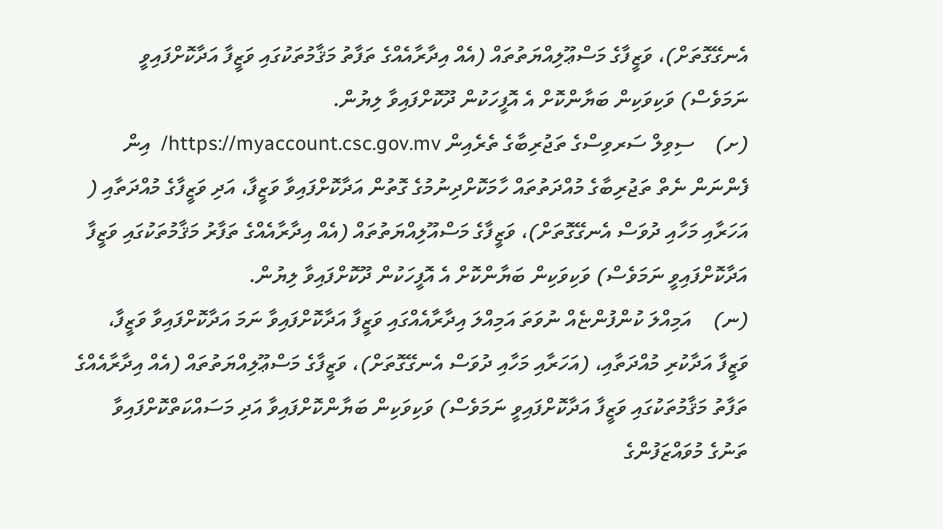އެނގޭގޮތަށް)، ވަޒީފާގެ މަސްޢޫލިއްޔަތުތައް (އެއް އިދާރާއެއްގެ ތަފާތު މަޤާމުތަކުގައި ވަޒީފާ އަދާކޮށްފައިވީ ނަމަވެސް) ވަކިވަކިން ބަޔާންކޮށް އެ އޮފީހަކުން ދޫކޮށްފައިވާ ލިޔުން.
(ށ)    ސިވިލް ސަރވިސްގެ ތަޖުރިބާގެ ތެރެއިން https://myaccount.csc.gov.mv/  އިން ފެންނަން ނެތް ތަޖުރިބާގެ މުއްދަތުތައް ހާމަކޮށްދިނުމުގެ ގޮތުން އަދާކޮށްފައިވާ ވަޒީފާ، އަދި ވަޒީފާގެ މުއްދަތާއި ( އަހަރާއި މަހާއި ދުވަސް އެނގޭގޮތަށް)، ވަޒީފާގެ މަސްއޫލިއްޔަތުތައް (އެއް އިދާރާއެއްގެ ތަފާރު މަޤާމުތަކުގައި ވަޒީފާ އަދާކޮށްފައިވީ ނަމަވެސް) ވަކިވަކިން ބަޔާންކޮށް އެ އޮފީހަކުން ދޫކޮށްފައިވާ ލިޔުން.
(ނ)    އަމިއްލަ ކުންފުންޏެއް ނުވަތަ އަމިއްލަ އިދާރާއެއްގައި ވަޒީފާ އަދާކޮށްފައިވާ ނަމަ އަދާކޮށްފައިވާ ވަޒީފާ، ވަޒީފާ އަދާކުރި މުއްދަތާއި، (އަހަރާއި މަހާއި ދުވަސް އެނގޭގޮތަށް)، ވަޒީފާގެ މަސްޢޫލިއްޔަތުތައް (އެއް އިދާރާއެއްގެ ތަފާތު މަޤާމުތަކުގައި ވަޒީފާ އަދާކޮށްފައިވީ ނަމަވެސް) ވަކިވަކިން ބަޔާންކޮށްފައިވާ އަދި މަސައްކަތްކޮށްފައިވާ ތަނުގެ މުވައްޒަފުންގެ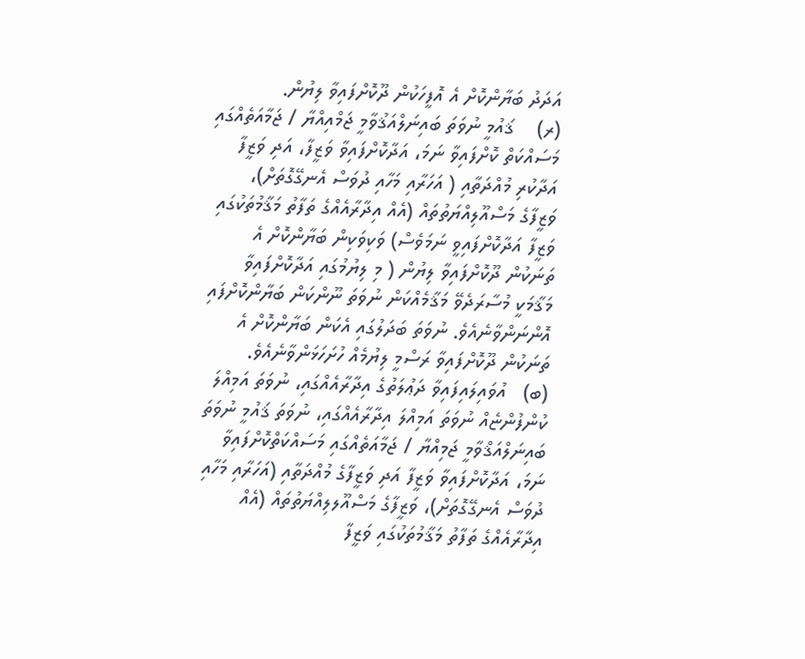އަދަދު ބަޔާންކޮށް އެ އޮފީހަކުން ދޫކޮށްފައިވާ ލިޔުން.
(ރ)    ޤައުމީ ނުވަތަ ބައިނަލްއަޤުވާމީ ޖަމްއިއްޔާ / ޖަމާއަތެއްގައި މަސައްކަތް ކޮށްފައިވާ ނަމަ، އަދާކޮށްފައިވާ ވަޒީފާ، އަދި ވަޒީފާ އަދާކުރި މުއްދަތާއި ( އަހަރާއި މަހާއި ދުވަސް އެނގޭގޮތަށް)، ވަޒީފާގެ މަސްއޫލިއްޔަތުތައް (އެއް އިދާރާއެއްގެ ތަފާތު މަޤާމުތަކުގައި ވަޒީފާ އަދާކޮށްފައިވީ ނަމަވެސް) ވަކިވަކިން ބަޔާންކޮށް އެ ތަނަކުން ދޫކޮށްފައިވާ ލިޔުން ( މި ލިޔުމުގައި އަދާކޮށްފައިވާ މަޤާމަކީ މުސާރަދެވޭ މަޤާމެއްކަން ނުވަތަ ނޫންކަން ބަޔާންކޮށްފައި އޮންނަންވާނެއެވެ. ނުވަތަ ބަދަލުގައި އެކަން ބަޔާންކޮށް އެ ތަނަކުން ދޫކޮށްފައިވާ ރަސްމީ ލިޔުމެއް ހުށަހަޅަންވާނެއެވެ.
(ބ)   އުވައިލައިފައިވާ ދަޢުލަތުގެ އިދާރާއެއްގައި، ނުވަތަ އަމިއްލަ ކުންފުންޏެއް ނުވަތަ އަމިއްލަ އިދާރާއެއްގައި، ނުވަތަ ޤައުމީ ނުވަތަ ބައިނަލްއަޤްވާމީ ޖަމިއްޔާ / ޖަމާއަތެއްގައި މަސައްކަތްކޮށްފައިވާ ނަމަ، އަދާކޮށްފައިވާ ވަޒީފާ އަދި ވަޒީފާގެ މުއްދަތާއި (އަހަރާއި މަހާއި ދުވަސް އެނގޭގޮތަށް)، ވަޒީފާގެ މަސްއޫލލިއްޔަތުތައް (އެއް އިދާރާއެއްގެ ތަފާތު މަޤާމުތަކުގައި ވަޒީފާ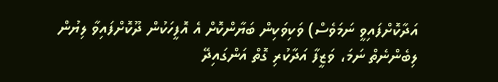އަދާކޮށްފައިވީ ނަމަވެސް) ވަކިވަކިން ބަޔާންކޮށް އެ އޮފީހަކުން ދޫކޮށްފައިވާ ލިޔުން ލިބެންނެތް ނަމަ، ވަޒީފާ އަދާކުރި ގޮތް އަންގައިދޭ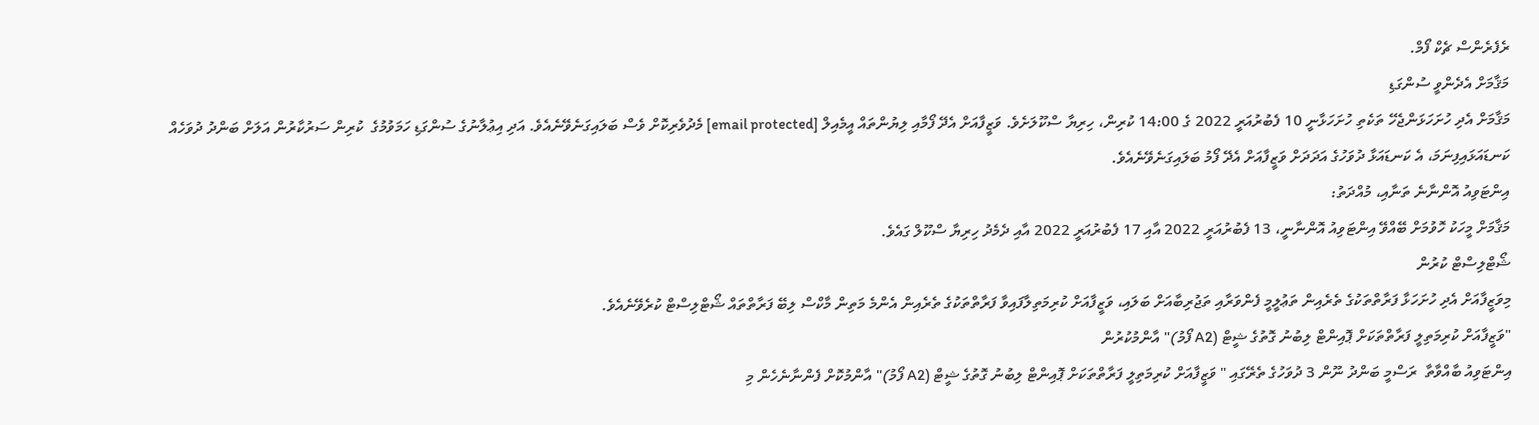ރެފެރެންސް ޗެކް ފޯމް.
މަޤާމަށް އެދެންވީ ސުންގަޑި
މަޤާމަށް އެދި ހުށަހަޅަންޖެހޭ ތަކެތި ހުށަހަޅާނީ 10 ފެބުރުއަރީ 2022 ގެ 14:00 ކުރިން، ހިރިޔާ ސްކޫލަށެވެ. ވަޒީފާއަށް އެދޭ ފޯމާއި ލިޔުންތައް އީމެއިލް [email protected] މެދުވެރިކޮށް ވެސް ބަލައިގަނެވޭނެއެވެ. އަދި އިޢުލާނުގެ ސުންގަޑި ހަމަވުމުގެ  ކުރިން ސަރުކާރުން އަލަށް ބަންދު ދުވަހެއް ކަނޑައަޅައިފިނަމަ، އެ ކަނޑައަޅާ ދުވަހުގެ އަދަދަށް ވަޒީފާއަށް އެދޭ ފޯމު ބަލައިގަނެވޭނެއެވެ.
އިންޓަވިއު އޮންނާނެ ތަނާއި، މުއްދަތު:
މަޤާމަށް މީހަކު ހޮވުމަށް ބޭއްވޭ އިންޓަވިއު އޮންނާނީ، 13 ފެބުރުއަރީ 2022 އާއި 17 ފެބުރުއަރީ 2022 އާއި ދެމެދު ހިރިޔާ ސްކޫލް ގައެވެ.
ޝޯޓްލިސްޓް ކުރުން
މިވަޒީފާއަށް އެދި ހުށަހަޅާ ފަރާތްތަކުގެ ތެރެއިން ތަޢުލީމީ ފެންވަރާއި ތަޖުރިބާއަށް ބަލައި، ވަޒީފާއަށް ކުރިމަތިލާފައިވާ ފަރާތްތަކުގެ ތެރެއިން އެންމެ މަތިން މާކްސް ލިބޭ ފަރާތްތައް ޝޯޓްލިސްޓް ކުރެވޭނެއެވެ.
"ވަޒީފާއަށް ކުރިމަތިލީ ފަރާތްތަކަށް ޕޮއިންޓް ލިބުނު ގޮތުގެ ޝީޓް (A2 ފޯމު)" އާންމުކުރުން
އިންޓަވިއު ބާއްވާތާ  ރަސްމީ ބަންދު ނޫން 3 ދުވަހުގެ ތެރޭގައި " ވަޒީފާއަށް ކުރިމަތިލީ ފަރާތްތަކަށް ޕޮއިންޓް ލިބުނު ގޮތުގެ ޝީޓް (A2 ފޯމު)" އާންމުކޮށް ފެންނާނެހެން މި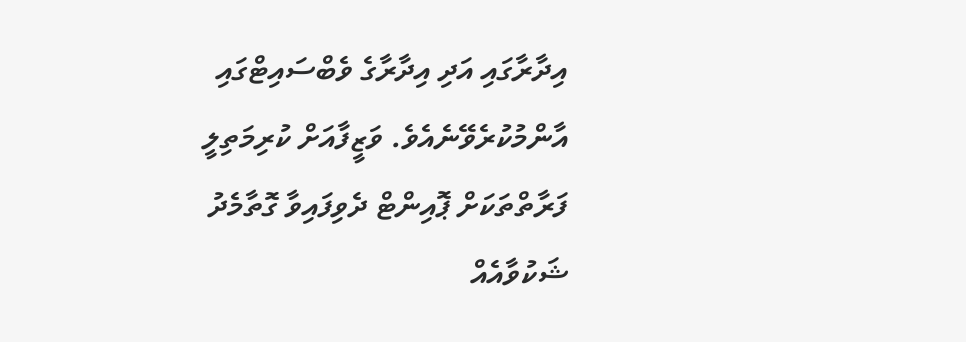އިދާރާގައި އަދި އިދާރާގެ ވެބްސައިޓްގައި އާންމުކުރެވޭނެއެވެ. ވަޒީފާއަށް ކުރިމަތިލީ ފަރާތްތަކަށް ޕޮއިންޓް ދެވިފައިވާ ގޮތާމެދު ޝަކުވާއެއް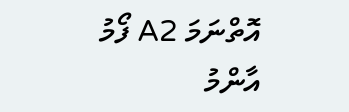އޮތްނަމަ A2 ފޯމު އާންމު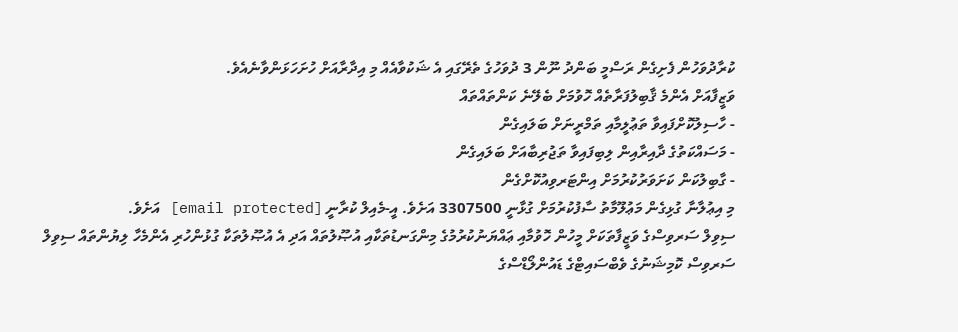ކުރާދުވަހުން ފެށިގެން ރަސްމީ ބަންދު ނޫން 3 ދުވަހުގެ ތެރޭގައި އެ ޝަކުވާއެއް މި އިދާރާއަށް ހުށަހަޅަންވާނެއެވެ.
ވަޒީފާއަށް އެންމެ ޤާބިލުފަރާތެއް ހޮވުމަށް ބެލޭނެ ކަންތައްތައް
- ހާސިލުކޮށްފައިވާ ތަޢުލީމާއި ތަމްރީނަށް ބަލައިގެން
- މަސައްކަތުގެ ދާއިރާއިން ލިބިފައިވާ ތަޖުރިބާއަށް ބަލައިގެން
- ގާބިލުކަން ކަށަވަރުކުރުމަށް އިންޓަރވިއުކޮށްގެން
މި އިޢުލާނާ ގުޅިގެން މަޢުލޫމާތު ސާފުކުރުމަށް ގުޅާނީ 3307500 އަށެވެ. އީ-މެއިލް ކުރާނީ [email protected] އަށެވެ.
ސިވިލް ސަރވިސްގެ ވަޒީފާތަކަށް މީހުން ހޮވުމާއި ޢައްޔަނުކުރުމުގެ މިންގަނޑުތަކާއި އުޞޫލުތައް އަދި އެ އުޞޫލުތަކާ ގުޅުންހުރި އެންމެހާ ލިޔުންތައް ސިވިލް ސަރވިސް ކޮމިޝަނުގެ ވެބްސައިޓްގެ ޑައުންލޯޑްސްގެ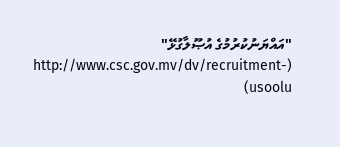"އައްޔަނުކުރުމުގެ އުޞޫލާގުޅޭ" (http://www.csc.gov.mv/dv/recruitment-usoolu)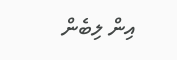އިން ލިބެން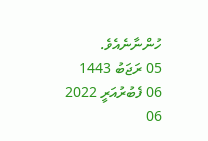ހުންނާނެއެވެ.
05 ރަޖަބު 1443
06 ފެބުރުއަރީ 2022
06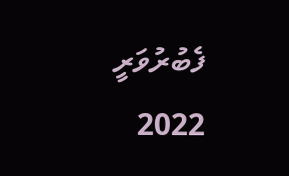ފެބުރުވަރީ 2022